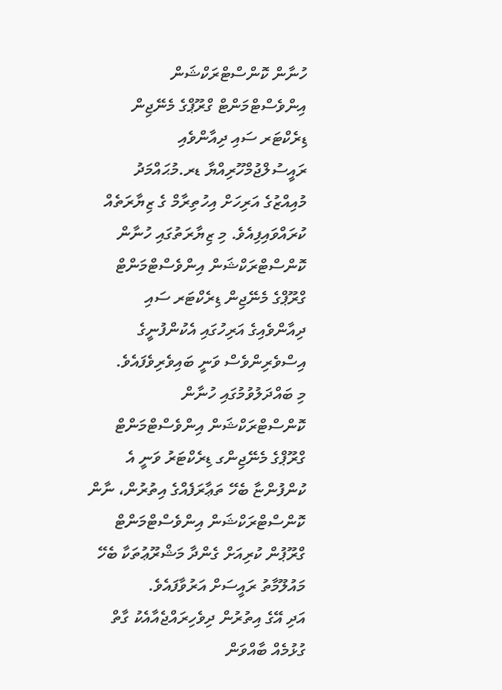ހުނާން ކޮންސްޓްރަކްޝަން އިންވެސްޓްމަންޓް ގްރޫޕްގެ މެނޭޖިން ޑިރެކްޓަރ ސައި ދިއާންވެއި ރައީސުލްޖުމްހޫރިއްޔާ ޑރ.މުޙައްމަދު މުއިއްޒުގެ އަރިހަށް އިހުތިރާމް ގެ ޒިޔާރަތެއް ކުރައްވައިފިއެވެ. މި ޒިޔާރަތުގައި ހުނާން ކޮންސްޓްރަކްޝަން އިންވެސްޓްމަންޓް ގްރޫޕްގެ މެނޭޖިން ޑިރެކްޓަރ ސައި ދިއާންވެއިގެ އަރިހުގައި އެކުންފުނީގެ އިސްވެރިންވެސް ވަނީ ބައިވެރިވެފައެވެ.
މި ބައްދަލުވުމުގައި ހުނާން ކޮންސްޓްރަކްޝަން އިންވެސްޓްމަންޓް ގްރޫޕްގެ މެނޭޖިންގ ޑިރެކްޓަރު ވަނީ އެ ކުންފުންޏާ ބެހޭ ތަޢާރަފެއްގެ އިތުރުން، ނާން ކޮންސްޓްރަކްޝަން އިންވެސްޓްމަންޓް ގްރޫޕުން ކުރިއަށް ގެންދާ މަޝްރޫޢުތަކާ ބެހޭ މައުލޫމާތު ރައީސަށް އަރުވާފައެވެ.
އަދި އޭގެ އިތުރުން ދިވެހިރައްޖެއާއެކު ގާތް ގުޅުމެއް ބާއްވަން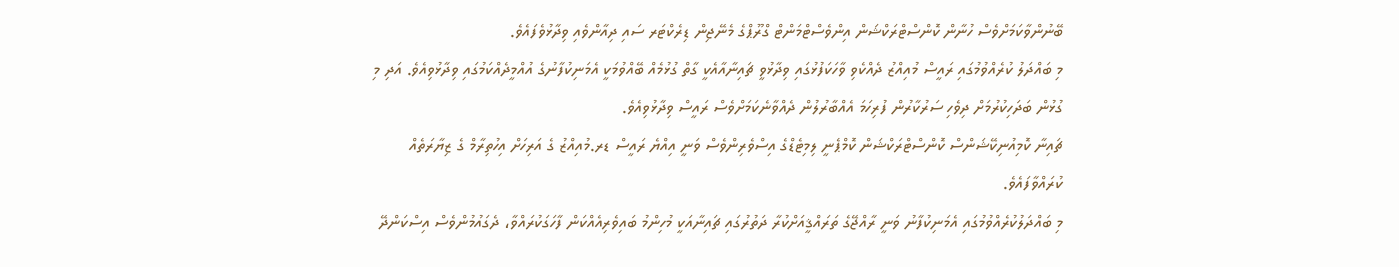ބޭނުންވާކަމަށްވެސް ހުނާން ކޮންސްޓްރަކްޝަން އިންވެސްޓްމަންޓް ގްރޫޕްގެ މެނޭޖިން ޑިރެކްޓަރ ސައި ދިއާންވެއި ވިދާޅުވެފައެވެ.
މި ބައްދަލު ކުރެއްވުމުގައި ރައީސް މުއިއްޒު ދެއްކެވި ވާހަކަފުޅުގައި ވިދާޅުވީ ޗައިނާއާއެކީ ގާތް ގުޅުމެއް ބޭއްވުމަކީ އެމަނިކުފާނުގެ އުއްމީދެއްކަމުގައި ވިދާޅުވިއެވެ. އަދި މި ގުޅުން ބަދަހިކުރުމަށް ދިވެހި ސަރުކާރުން ފުރިހަމަ އެއްބާރުލުން ދެއްވާނެކަމަށްވެސް ރައީސް ވިދާޅުވިއެވެ.
ޗައިނާ ކޮމިއުނިކޭޝަންސް ކޮންސްޓްރަކްޝަން ކޮމްޕެނީ ލިމިޓެޑްގެ އިސްވެރިންވެސް ވަނީ އިއްޔެ ރައީސް ޑރ.މުއިއްޒު ގެ އަރިހަށް އިހުތިރާމް ގެ ޒިޔާރަތެއް ކުރައްވާފައެވެ.
މި ބައްދަލުކުރެއްވުމުގައި އެމަނިކުފާނު ވަނީ ރާއްޖޭގެ ތަރައްޤީއަށްކުރާ ދަތުރުގައި ޗައިނާއަކީ މުހިންމު ބައިވެރިއެއްކަން ފާހަގަކުރައްވާ، ދެގައުމުންވެސް އިސްކަންދޭ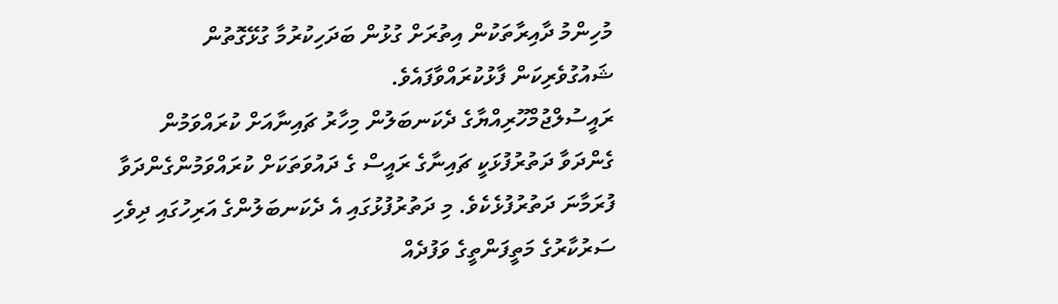މުހިންމު ދާއިރާތަކުން އިތުރަށް ގުޅުން ބަދަހިކުރުމާ ގުޅޭގޮތުން ޝައުގުވެރިކަން ފާޅުކުރައްވާފައެވެ.
ރައީސުލްޖުމްހޫރިއްޔާގެ ދެކަނބަލުން މިހާރު ޗައިނާއަށް ކުރައްވަމުން ގެންދަވާ ދަތުރުފުޅަކީ ޗައިނާގެ ރައީސް ގެ ދައުވަތަކަށް ކުރައްވަމުންގެންދަވާ ފުރަމާނަ ދަތުރުފުޅެކެވެ. މި ދަތުރުފުޅުގައި އެ ދެކަނބަލުންގެ އަރިހުގައި ދިވެހި ސަރުކާރުގެ މަތީފަންތީގެ ވަފުދެއް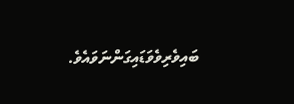ބައިވެރިވެވަޑައިގަންނަވައެވެ.